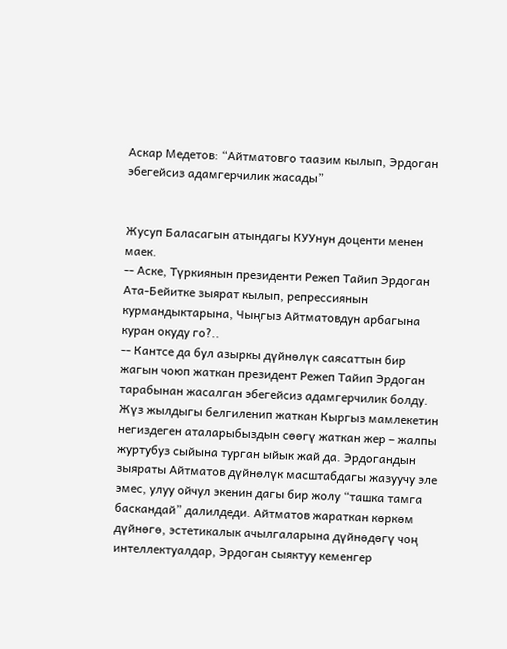Аскар Медетов: “Айтматовго таазим кылып, Эрдоган эбегейсиз адамгерчилик жасады”


Жусуп Баласагын атындагы КУУнун доценти менен маек.
-- Аске, Түркиянын президенти Режеп Тайип Эрдоган Ата-Бейитке зыярат кылып, репрессиянын курмандыктарына, Чыңгыз Айтматовдун арбагына куран окуду го?..
-- Кантсе да бул азыркы дүйнөлүк саясаттын бир жагын чоюп жаткан президент Режеп Тайип Эрдоган тарабынан жасалган эбегейсиз адамгерчилик болду. Жүз жылдыгы белгиленип жаткан Кыргыз мамлекетин негиздеген аталарыбыздын сөөгү жаткан жер – жалпы журтубуз сыйына турган ыйык жай да. Эрдогандын зыяраты Айтматов дүйнөлүк масштабдагы жазуучу эле эмес, улуу ойчул экенин дагы бир жолу “ташка тамга баскандай” далилдеди. Айтматов жараткан көркөм дүйнөгө, эстетикалык ачылгаларына дүйнөдөгү чоң интеллектуалдар, Эрдоган сыяктуу кеменгер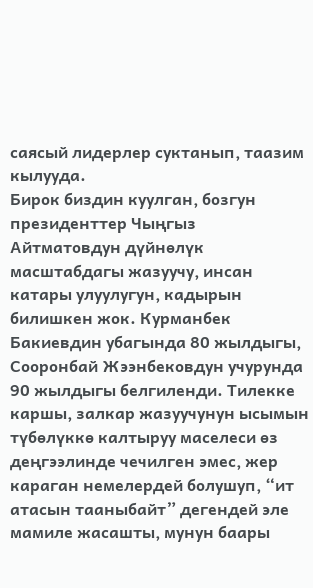саясый лидерлер суктанып, таазим кылууда.
Бирок биздин куулган, бозгун президенттер Чыңгыз Айтматовдун дүйнөлүк масштабдагы жазуучу, инсан катары улуулугун, кадырын билишкен жок. Курманбек Бакиевдин убагында 80 жылдыгы, Сооронбай Жээнбековдун учурунда 90 жылдыгы белгиленди. Тилекке каршы, залкар жазуучунун ысымын түбөлүккө калтыруу маселеси өз деңгээлинде чечилген эмес, жер караган немелердей болушуп, “ит атасын тааныбайт” дегендей эле мамиле жасашты, мунун баары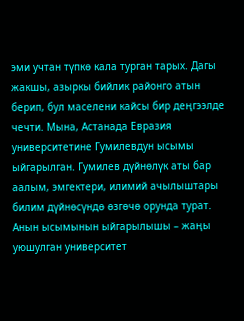эми учтан түпкө кала турган тарых. Дагы жакшы, азыркы бийлик районго атын берип, бул маселени кайсы бир деңгээлде чечти. Мына, Астанада Евразия университетине Гумилевдун ысымы ыйгарылган. Гумилев дүйнөлүк аты бар аалым, эмгектери, илимий ачылыштары билим дүйнөсүндө өзгөчө орунда турат. Анын ысымынын ыйгарылышы – жаңы уюшулган университет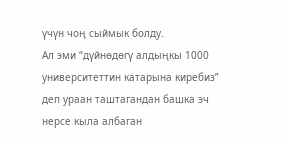үчүн чоң сыймык болду.
Ал эми “дүйнөдөгү алдыңкы 1000 университеттин катарына киребиз” деп ураан таштагандан башка эч нерсе кыла албаган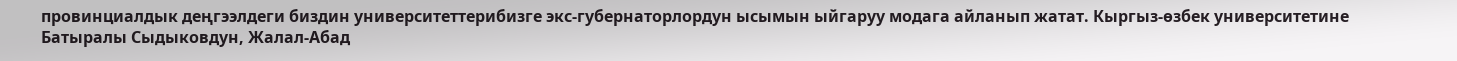провинциалдык деңгээлдеги биздин университеттерибизге экс-губернаторлордун ысымын ыйгаруу модага айланып жатат. Кыргыз-өзбек университетине Батыралы Сыдыковдун, Жалал-Абад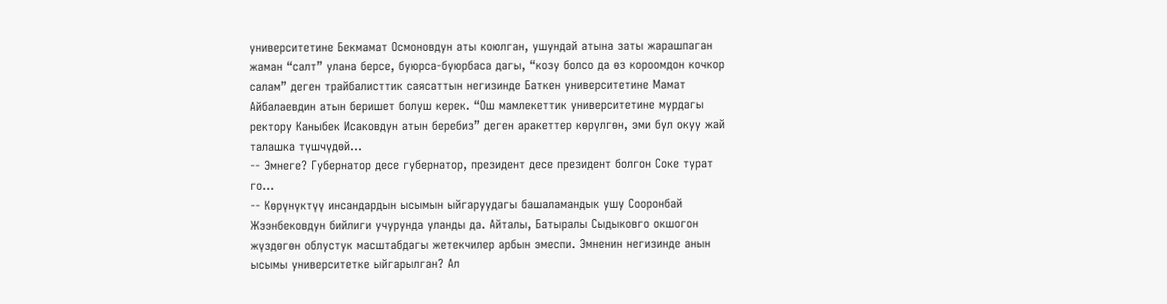университетине Бекмамат Осмоновдун аты коюлган, ушундай атына заты жарашпаган жаман “салт” улана берсе, буюрса-буюрбаса дагы, “козу болсо да өз короомдон кочкор салам” деген трайбалисттик саясаттын негизинде Баткен университетине Мамат Айбалаевдин атын беришет болуш керек. “Ош мамлекеттик университетине мурдагы ректору Каныбек Исаковдун атын беребиз” деген аракеттер көрүлгөн, эми бул окуу жай талашка түшчүдөй...
-- Эмнеге? Губернатор десе губернатор, президент десе президент болгон Соке турат го...
-- Көрүнүктүү инсандардын ысымын ыйгаруудагы башаламандык ушу Сооронбай Жээнбековдун бийлиги учурунда уланды да. Айталы, Батыралы Сыдыковго окшогон жүздөгөн облустук масштабдагы жетекчилер арбын эмеспи. Эмненин негизинде анын ысымы университетке ыйгарылган? Ал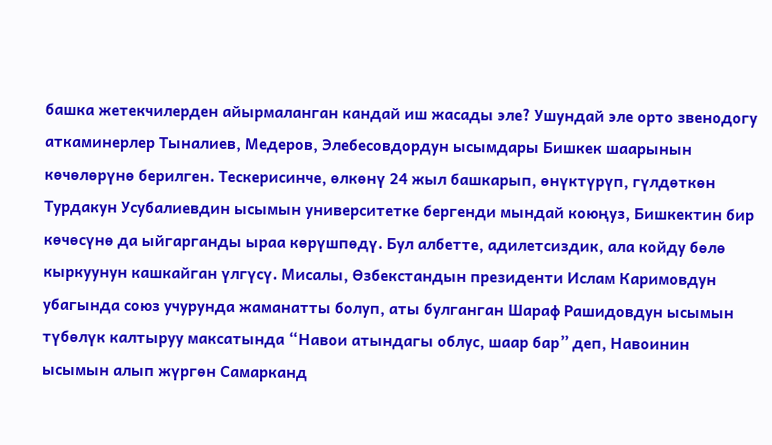башка жетекчилерден айырмаланган кандай иш жасады эле? Ушундай эле орто звенодогу аткаминерлер Тыналиев, Медеров, Элебесовдордун ысымдары Бишкек шаарынын көчөлөрүнө берилген. Тескерисинче, өлкөнү 24 жыл башкарып, өнүктүрүп, гүлдөткөн Турдакун Усубалиевдин ысымын университетке бергенди мындай коюңуз, Бишкектин бир көчөсүнө да ыйгарганды ыраа көрүшпөдү. Бул албетте, адилетсиздик, ала койду бөлө кыркуунун кашкайган үлгүсү. Мисалы, Өзбекстандын президенти Ислам Каримовдун убагында союз учурунда жаманатты болуп, аты булганган Шараф Рашидовдун ысымын түбөлүк калтыруу максатында “Навои атындагы облус, шаар бар” деп, Навоинин ысымын алып жүргөн Самарканд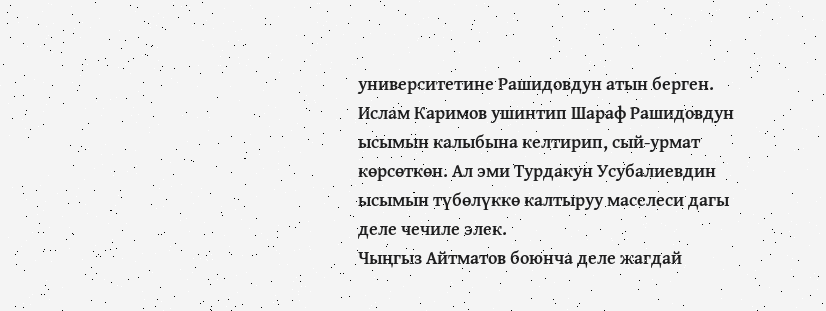университетине Рашидовдун атын берген. Ислам Каримов ушинтип Шараф Рашидовдун ысымын калыбына келтирип, сый-урмат көрсөткөн. Ал эми Турдакун Усубалиевдин ысымын түбөлүккө калтыруу маселеси дагы деле чечиле элек.
Чыңгыз Айтматов боюнча деле жагдай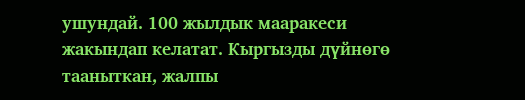ушундай. 100 жылдык мааракеси жакындап келатат. Кыргызды дүйнөгө тааныткан, жалпы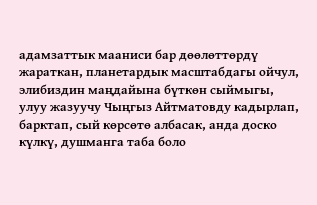адамзаттык мааниси бар дөөлөттөрдү жараткан, планетардык масштабдагы ойчул, элибиздин маңдайына бүткөн сыймыгы, улуу жазуучу Чыңгыз Айтматовду кадырлап, барктап, сый көрсөтө албасак, анда доско күлкү, душманга таба боло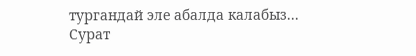тургандай эле абалда калабыз...
Сурат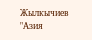Жылкычиев
"Азия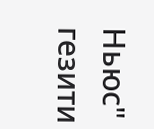Ньюс" гезити